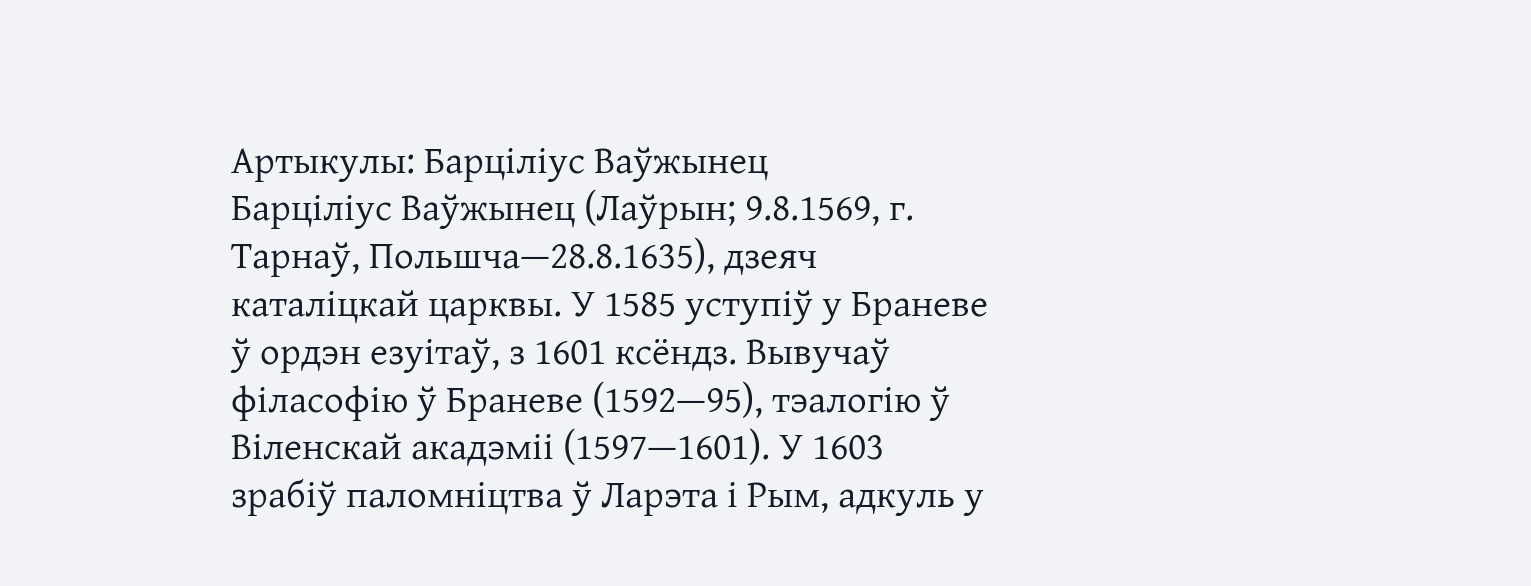Артыкулы: Барціліус Ваўжынец
Барціліус Ваўжынец (Лаўрын; 9.8.1569, г. Тарнаў, Польшча—28.8.1635), дзеяч каталіцкай царквы. У 1585 уступіў у Браневе ў ордэн езуітаў, з 1601 ксёндз. Вывучаў філасофію ў Браневе (1592—95), тэалогію ў Віленскай акадэміі (1597—1601). У 1603 зрабіў паломніцтва ў Ларэта і Рым, адкуль у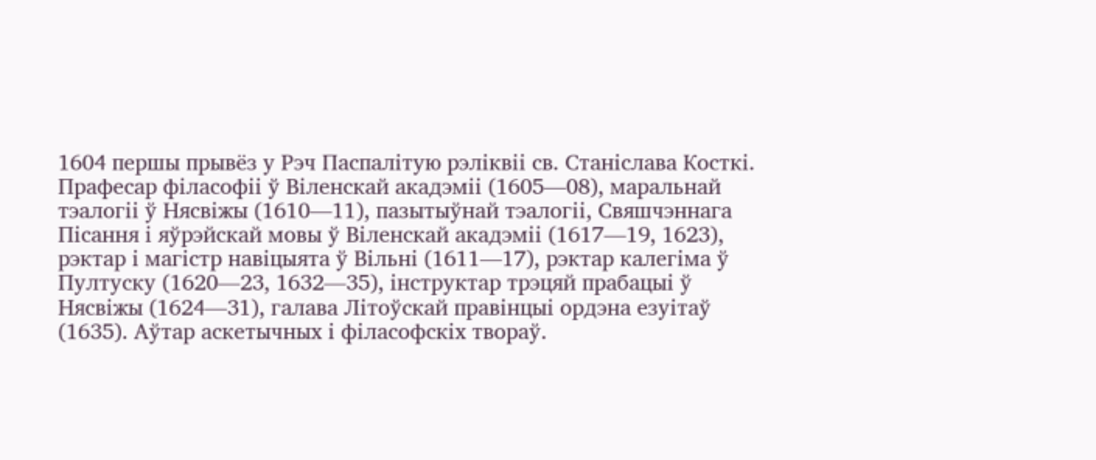1604 першы прывёз у Рэч Паспалітую рэліквіі св. Станіслава Косткі. Прафесар філасофіі ў Віленскай акадэміі (1605—08), маральнай тэалогіі ў Нясвіжы (1610—11), пазытыўнай тэалогіі, Свяшчэннага Пісання і яўрэйскай мовы ў Віленскай акадэміі (1617—19, 1623), рэктар і магістр навіцыята ў Вільні (1611—17), рэктар калегіма ў Пултуску (1620—23, 1632—35), інструктар трэцяй прабацыі ў Нясвіжы (1624—31), галава Літоўскай правінцыі ордэна езуітаў (1635). Аўтар аскетычных і філасофскіх твораў.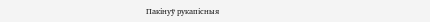Пакінуў рукапісныя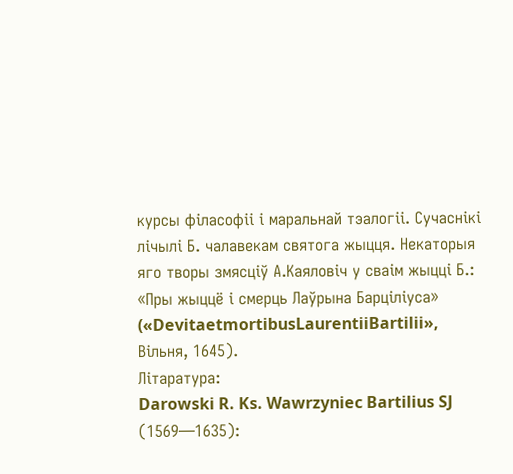курсы філасофіі і маральнай тэалогіі. Сучаснікі лічылі Б. чалавекам святога жыцця. Некаторыя яго творы змясціў А.Каяловіч у сваім жыцці Б.: «Пры жыццё і смерць Лаўрына Барціліуса» («DevitaetmortibusLaurentiiBartilii», Вільня, 1645).
Літаратура:
Darowski R. Ks. Wawrzyniec Bartilius SJ (1569—1635):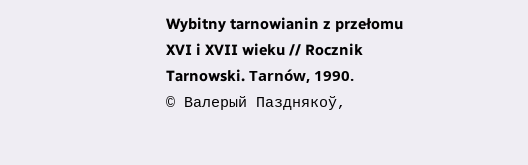Wybitny tarnowianin z przełomu XVI i XVII wieku // Rocznik Tarnowski. Tarnów, 1990.
© Валерый Пазднякоў,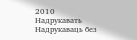2010
Надрукавать Надрукаваць без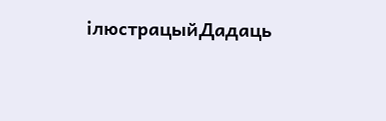ілюстрацыйДадаць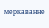меркаванне